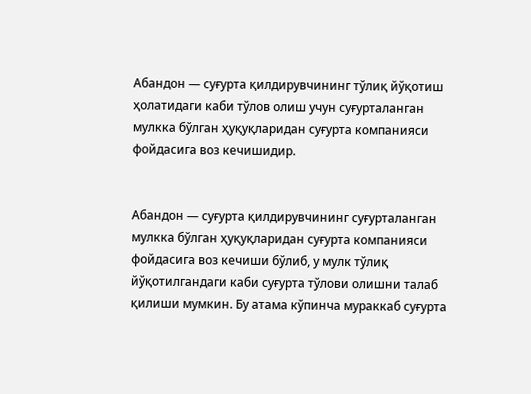Абандон — суғурта қилдирувчининг тўлиқ йўқотиш ҳолатидаги каби тўлов олиш учун суғурталанган мулкка бўлган ҳуқуқларидан суғурта компанияси фойдасига воз кечишидир.


Абандон — суғурта қилдирувчининг суғурталанган мулкка бўлган ҳуқуқларидан суғурта компанияси фойдасига воз кечиши бўлиб, у мулк тўлиқ йўқотилгандаги каби суғурта тўлови олишни талаб қилиши мумкин. Бу атама кўпинча мураккаб суғурта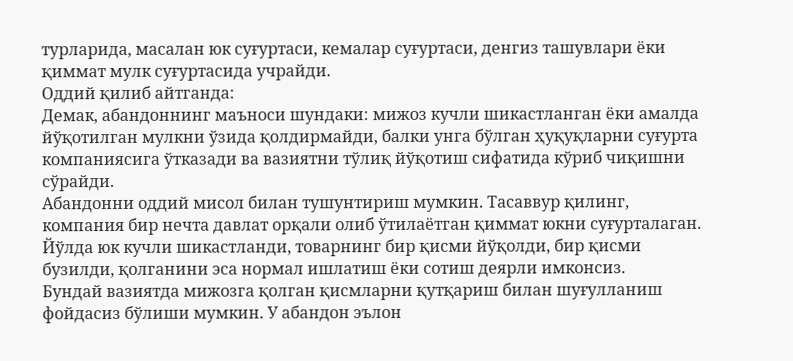турларида, масалан юк суғуртаси, кемалар суғуртаси, денгиз ташувлари ёки қиммат мулк суғуртасида учрайди.
Оддий қилиб айтганда:
Демак, абандоннинг маъноси шундаки: мижоз кучли шикастланган ёки амалда йўқотилган мулкни ўзида қолдирмайди, балки унга бўлган ҳуқуқларни суғурта компаниясига ўтказади ва вазиятни тўлиқ йўқотиш сифатида кўриб чиқишни сўрайди.
Абандонни оддий мисол билан тушунтириш мумкин. Тасаввур қилинг, компания бир нечта давлат орқали олиб ўтилаётган қиммат юкни суғурталаган. Йўлда юк кучли шикастланди, товарнинг бир қисми йўқолди, бир қисми бузилди, қолганини эса нормал ишлатиш ёки сотиш деярли имконсиз.
Бундай вазиятда мижозга қолган қисмларни қутқариш билан шуғулланиш фойдасиз бўлиши мумкин. У абандон эълон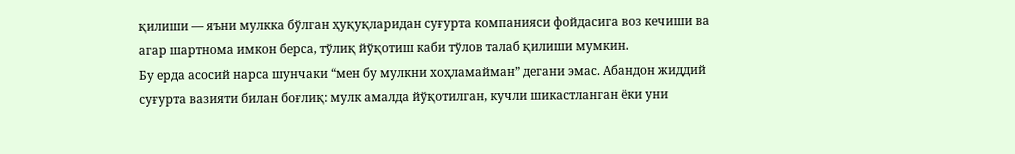қилиши — яъни мулкка бўлган ҳуқуқларидан суғурта компанияси фойдасига воз кечиши ва агар шартнома имкон берса, тўлиқ йўқотиш каби тўлов талаб қилиши мумкин.
Бу ерда асосий нарса шунчаки “мен бу мулкни хоҳламайман” дегани эмас. Абандон жиддий суғурта вазияти билан боғлиқ: мулк амалда йўқотилган, кучли шикастланган ёки уни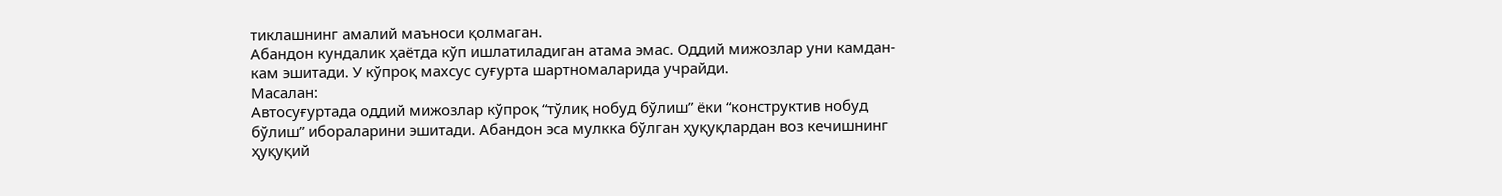тиклашнинг амалий маъноси қолмаган.
Абандон кундалик ҳаётда кўп ишлатиладиган атама эмас. Оддий мижозлар уни камдан-кам эшитади. У кўпроқ махсус суғурта шартномаларида учрайди.
Масалан:
Автосуғуртада оддий мижозлар кўпроқ “тўлиқ нобуд бўлиш” ёки “конструктив нобуд бўлиш” ибораларини эшитади. Абандон эса мулкка бўлган ҳуқуқлардан воз кечишнинг ҳуқуқий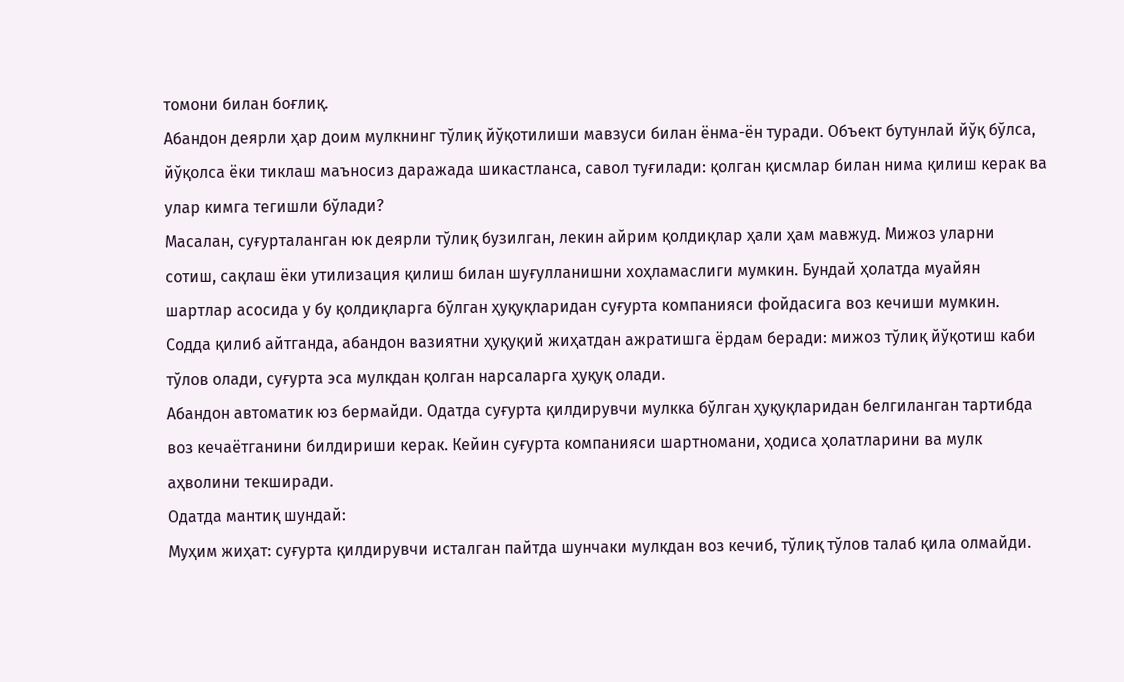томони билан боғлиқ.
Абандон деярли ҳар доим мулкнинг тўлиқ йўқотилиши мавзуси билан ёнма-ён туради. Объект бутунлай йўқ бўлса, йўқолса ёки тиклаш маъносиз даражада шикастланса, савол туғилади: қолган қисмлар билан нима қилиш керак ва улар кимга тегишли бўлади?
Масалан, суғурталанган юк деярли тўлиқ бузилган, лекин айрим қолдиқлар ҳали ҳам мавжуд. Мижоз уларни сотиш, сақлаш ёки утилизация қилиш билан шуғулланишни хоҳламаслиги мумкин. Бундай ҳолатда муайян шартлар асосида у бу қолдиқларга бўлган ҳуқуқларидан суғурта компанияси фойдасига воз кечиши мумкин.
Содда қилиб айтганда, абандон вазиятни ҳуқуқий жиҳатдан ажратишга ёрдам беради: мижоз тўлиқ йўқотиш каби тўлов олади, суғурта эса мулкдан қолган нарсаларга ҳуқуқ олади.
Абандон автоматик юз бермайди. Одатда суғурта қилдирувчи мулкка бўлган ҳуқуқларидан белгиланган тартибда воз кечаётганини билдириши керак. Кейин суғурта компанияси шартномани, ҳодиса ҳолатларини ва мулк аҳволини текширади.
Одатда мантиқ шундай:
Муҳим жиҳат: суғурта қилдирувчи исталган пайтда шунчаки мулкдан воз кечиб, тўлиқ тўлов талаб қила олмайди.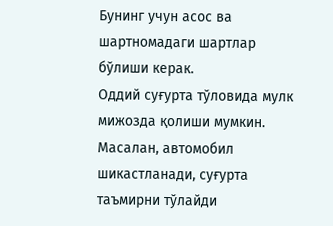Бунинг учун асос ва шартномадаги шартлар бўлиши керак.
Оддий суғурта тўловида мулк мижозда қолиши мумкин. Масалан, автомобил шикастланади, суғурта таъмирни тўлайди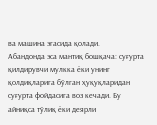ва машина эгасида қолади.
Абандонда эса мантиқ бошқача: суғурта қилдирувчи мулкка ёки унинг қолдиқларига бўлган ҳуқуқларидан суғурта фойдасига воз кечади. Бу айниқса тўлиқ ёки деярли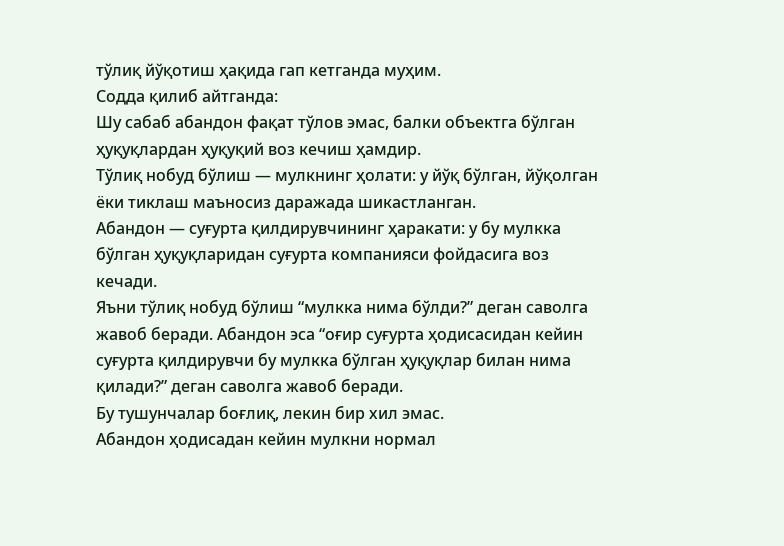тўлиқ йўқотиш ҳақида гап кетганда муҳим.
Содда қилиб айтганда:
Шу сабаб абандон фақат тўлов эмас, балки объектга бўлган ҳуқуқлардан ҳуқуқий воз кечиш ҳамдир.
Тўлиқ нобуд бўлиш — мулкнинг ҳолати: у йўқ бўлган, йўқолган ёки тиклаш маъносиз даражада шикастланган.
Абандон — суғурта қилдирувчининг ҳаракати: у бу мулкка бўлган ҳуқуқларидан суғурта компанияси фойдасига воз кечади.
Яъни тўлиқ нобуд бўлиш “мулкка нима бўлди?” деган саволга жавоб беради. Абандон эса “оғир суғурта ҳодисасидан кейин суғурта қилдирувчи бу мулкка бўлган ҳуқуқлар билан нима қилади?” деган саволга жавоб беради.
Бу тушунчалар боғлиқ, лекин бир хил эмас.
Абандон ҳодисадан кейин мулкни нормал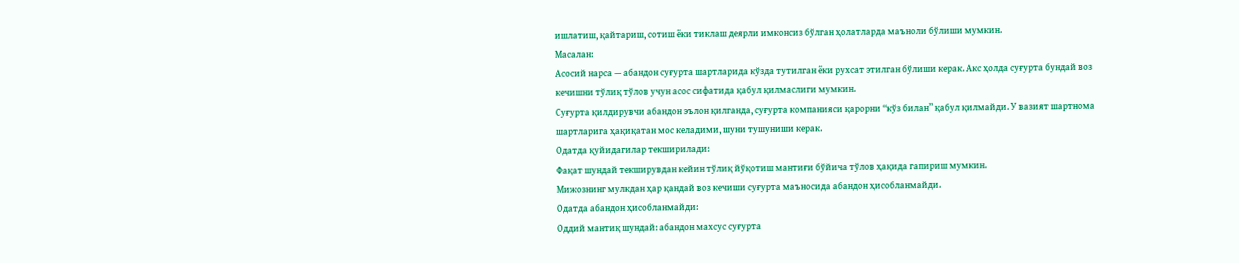ишлатиш, қайтариш, сотиш ёки тиклаш деярли имконсиз бўлган ҳолатларда маъноли бўлиши мумкин.
Масалан:
Асосий нарса — абандон суғурта шартларида кўзда тутилган ёки рухсат этилган бўлиши керак. Акс ҳолда суғурта бундай воз кечишни тўлиқ тўлов учун асос сифатида қабул қилмаслиги мумкин.
Суғурта қилдирувчи абандон эълон қилганда, суғурта компанияси қарорни “кўз билан” қабул қилмайди. У вазият шартнома шартларига ҳақиқатан мос келадими, шуни тушуниши керак.
Одатда қуйидагилар текширилади:
Фақат шундай текширувдан кейин тўлиқ йўқотиш мантиғи бўйича тўлов ҳақида гапириш мумкин.
Мижознинг мулкдан ҳар қандай воз кечиши суғурта маъносида абандон ҳисобланмайди.
Одатда абандон ҳисобланмайди:
Оддий мантиқ шундай: абандон махсус суғурта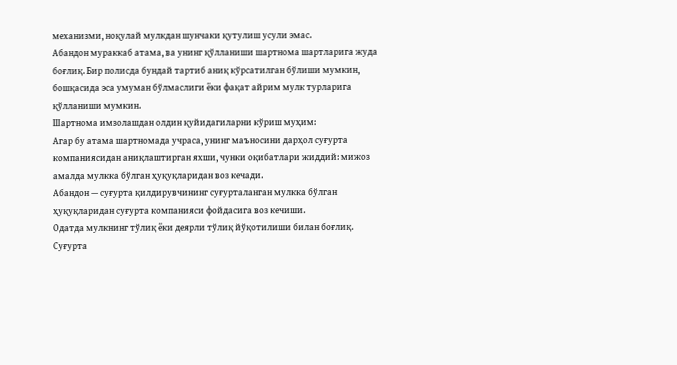механизми, ноқулай мулкдан шунчаки қутулиш усули эмас.
Абандон мураккаб атама, ва унинг қўлланиши шартнома шартларига жуда боғлиқ. Бир полисда бундай тартиб аниқ кўрсатилган бўлиши мумкин, бошқасида эса умуман бўлмаслиги ёки фақат айрим мулк турларига қўлланиши мумкин.
Шартнома имзолашдан олдин қуйидагиларни кўриш муҳим:
Агар бу атама шартномада учраса, унинг маъносини дарҳол суғурта компаниясидан аниқлаштирган яхши, чунки оқибатлари жиддий: мижоз амалда мулкка бўлган ҳуқуқларидан воз кечади.
Абандон — суғурта қилдирувчининг суғурталанган мулкка бўлган ҳуқуқларидан суғурта компанияси фойдасига воз кечиши.
Одатда мулкнинг тўлиқ ёки деярли тўлиқ йўқотилиши билан боғлиқ.
Суғурта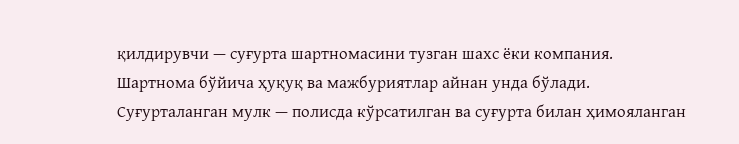қилдирувчи — суғурта шартномасини тузган шахс ёки компания.
Шартнома бўйича ҳуқуқ ва мажбуриятлар айнан унда бўлади.
Суғурталанган мулк — полисда кўрсатилган ва суғурта билан ҳимояланган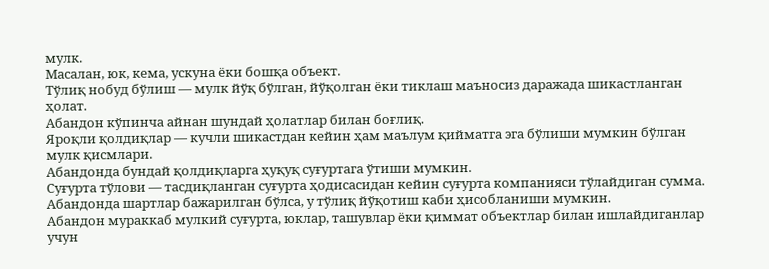мулк.
Масалан, юк, кема, ускуна ёки бошқа объект.
Тўлиқ нобуд бўлиш — мулк йўқ бўлган, йўқолган ёки тиклаш маъносиз даражада шикастланган ҳолат.
Абандон кўпинча айнан шундай ҳолатлар билан боғлиқ.
Яроқли қолдиқлар — кучли шикастдан кейин ҳам маълум қийматга эга бўлиши мумкин бўлган мулк қисмлари.
Абандонда бундай қолдиқларга ҳуқуқ суғуртага ўтиши мумкин.
Суғурта тўлови — тасдиқланган суғурта ҳодисасидан кейин суғурта компанияси тўлайдиган сумма.
Абандонда шартлар бажарилган бўлса, у тўлиқ йўқотиш каби ҳисобланиши мумкин.
Абандон мураккаб мулкий суғурта, юклар, ташувлар ёки қиммат объектлар билан ишлайдиганлар учун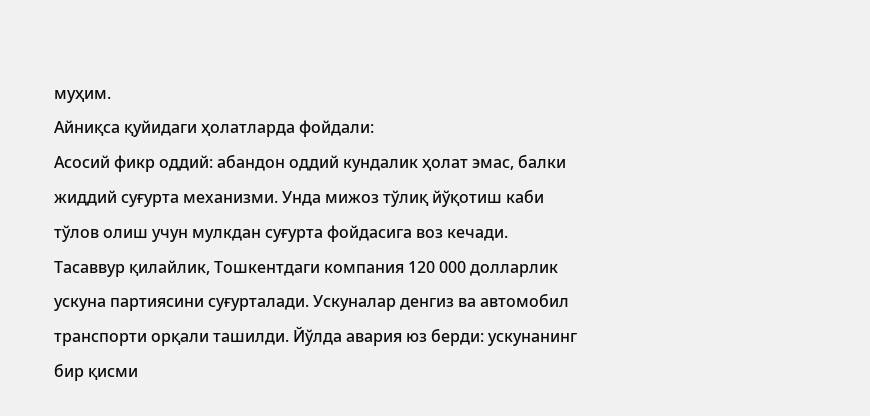муҳим.
Айниқса қуйидаги ҳолатларда фойдали:
Асосий фикр оддий: абандон оддий кундалик ҳолат эмас, балки жиддий суғурта механизми. Унда мижоз тўлиқ йўқотиш каби тўлов олиш учун мулкдан суғурта фойдасига воз кечади.
Тасаввур қилайлик, Тошкентдаги компания 120 000 долларлик ускуна партиясини суғурталади. Ускуналар денгиз ва автомобил транспорти орқали ташилди. Йўлда авария юз берди: ускунанинг бир қисми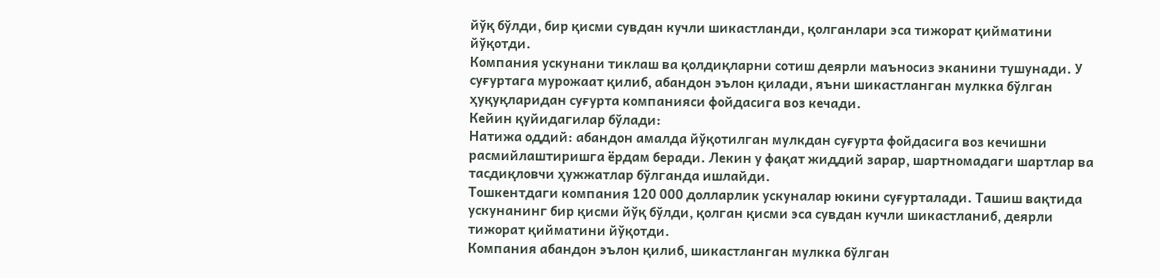йўқ бўлди, бир қисми сувдан кучли шикастланди, қолганлари эса тижорат қийматини йўқотди.
Компания ускунани тиклаш ва қолдиқларни сотиш деярли маъносиз эканини тушунади. У суғуртага мурожаат қилиб, абандон эълон қилади, яъни шикастланган мулкка бўлган ҳуқуқларидан суғурта компанияси фойдасига воз кечади.
Кейин қуйидагилар бўлади:
Натижа оддий: абандон амалда йўқотилган мулкдан суғурта фойдасига воз кечишни расмийлаштиришга ёрдам беради. Лекин у фақат жиддий зарар, шартномадаги шартлар ва тасдиқловчи ҳужжатлар бўлганда ишлайди.
Тошкентдаги компания 120 000 долларлик ускуналар юкини суғурталади. Ташиш вақтида ускунанинг бир қисми йўқ бўлди, қолган қисми эса сувдан кучли шикастланиб, деярли тижорат қийматини йўқотди.
Компания абандон эълон қилиб, шикастланган мулкка бўлган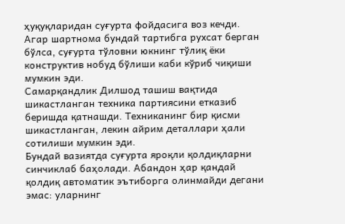ҳуқуқларидан суғурта фойдасига воз кечди. Агар шартнома бундай тартибга рухсат берган бўлса, суғурта тўловни юкнинг тўлиқ ёки конструктив нобуд бўлиши каби кўриб чиқиши мумкин эди.
Самарқандлик Дилшод ташиш вақтида шикастланган техника партиясини етказиб беришда қатнашди. Техниканинг бир қисми шикастланган, лекин айрим деталлари ҳали сотилиши мумкин эди.
Бундай вазиятда суғурта яроқли қолдиқларни синчиклаб баҳолади. Абандон ҳар қандай қолдиқ автоматик эътиборга олинмайди дегани эмас: уларнинг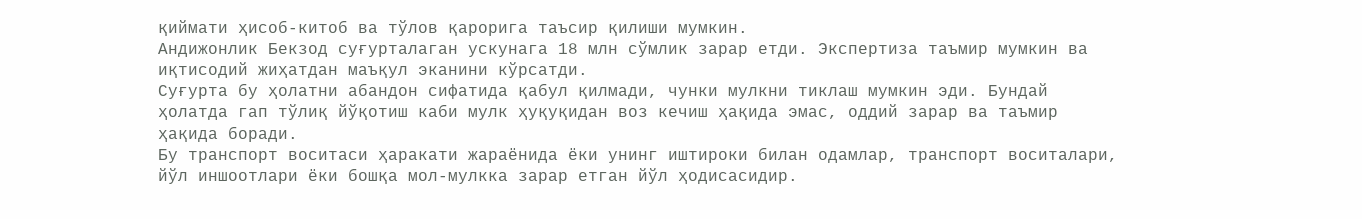қиймати ҳисоб-китоб ва тўлов қарорига таъсир қилиши мумкин.
Андижонлик Бекзод суғурталаган ускунага 18 млн сўмлик зарар етди. Экспертиза таъмир мумкин ва иқтисодий жиҳатдан маъқул эканини кўрсатди.
Суғурта бу ҳолатни абандон сифатида қабул қилмади, чунки мулкни тиклаш мумкин эди. Бундай ҳолатда гап тўлиқ йўқотиш каби мулк ҳуқуқидан воз кечиш ҳақида эмас, оддий зарар ва таъмир ҳақида боради.
Бу транспорт воситаси ҳаракати жараёнида ёки унинг иштироки билан одамлар, транспорт воситалари, йўл иншоотлари ёки бошқа мол-мулкка зарар етган йўл ҳодисасидир.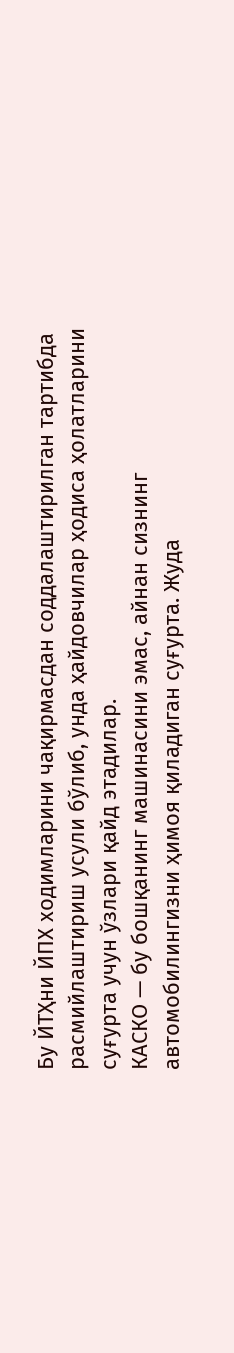Бу ЙТҲни ЙПХ ходимларини чақирмасдан соддалаштирилган тартибда расмийлаштириш усули бўлиб, унда ҳайдовчилар ҳодиса ҳолатларини суғурта учун ўзлари қайд этадилар.
КАСКО — бу бошқанинг машинасини эмас, айнан сизнинг автомобилингизни ҳимоя қиладиган суғурта. Жуда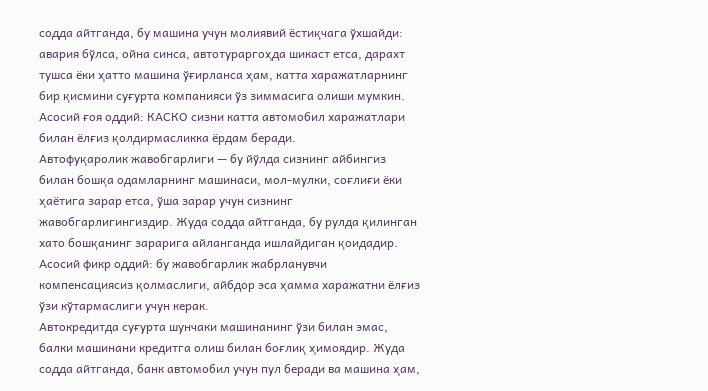содда айтганда, бу машина учун молиявий ёстиқчага ўхшайди: авария бўлса, ойна синса, автотураргоҳда шикаст етса, дарахт тушса ёки ҳатто машина ўғирланса ҳам, катта харажатларнинг бир қисмини суғурта компанияси ўз зиммасига олиши мумкин. Асосий ғоя оддий: КАСКО сизни катта автомобил харажатлари билан ёлғиз қолдирмасликка ёрдам беради.
Автофуқаролик жавобгарлиги — бу йўлда сизнинг айбингиз билан бошқа одамларнинг машинаси, мол-мулки, соғлиғи ёки ҳаётига зарар етса, ўша зарар учун сизнинг жавобгарлигингиздир. Жуда содда айтганда, бу рулда қилинган хато бошқанинг зарарига айланганда ишлайдиган қоидадир. Асосий фикр оддий: бу жавобгарлик жабрланувчи компенсациясиз қолмаслиги, айбдор эса ҳамма харажатни ёлғиз ўзи кўтармаслиги учун керак.
Автокредитда суғурта шунчаки машинанинг ўзи билан эмас, балки машинани кредитга олиш билан боғлиқ ҳимоядир. Жуда содда айтганда, банк автомобил учун пул беради ва машина ҳам,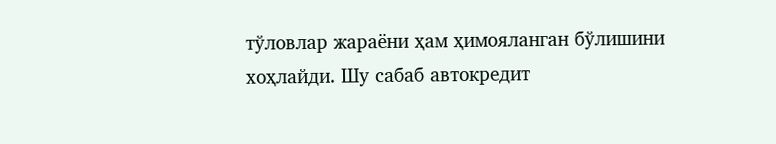тўловлар жараёни ҳам ҳимояланган бўлишини хоҳлайди. Шу сабаб автокредит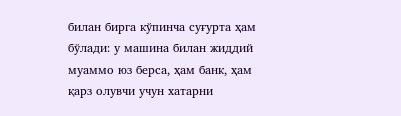билан бирга кўпинча суғурта ҳам бўлади: у машина билан жиддий муаммо юз берса, ҳам банк, ҳам қарз олувчи учун хатарни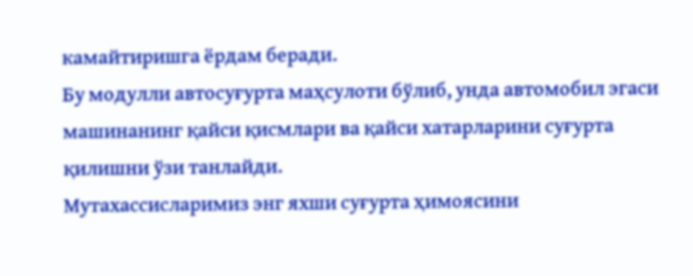камайтиришга ёрдам беради.
Бу модулли автосуғурта маҳсулоти бўлиб, унда автомобил эгаси машинанинг қайси қисмлари ва қайси хатарларини суғурта қилишни ўзи танлайди.
Мутахассисларимиз энг яхши суғурта ҳимоясини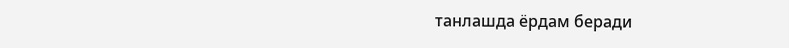танлашда ёрдам беради